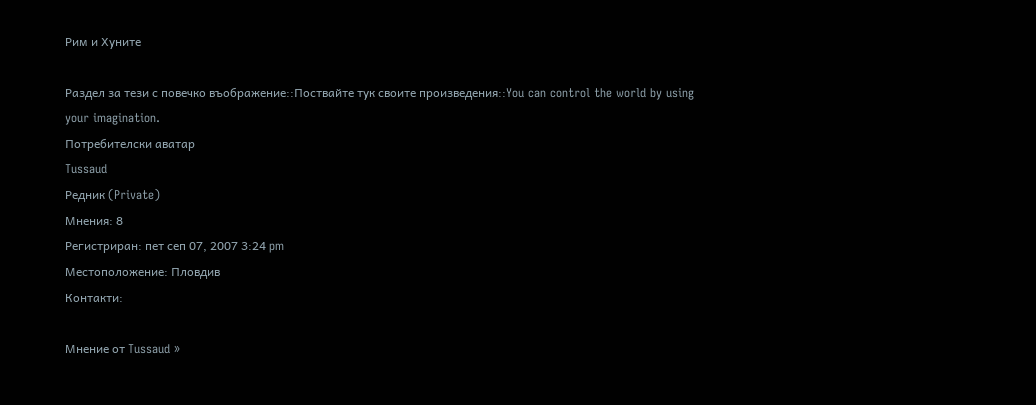Рим и Хуните

Раздел за тези с повечко въображение::Поствайте тук своите произведения::You can control the world by using your imagination.
Потребителски аватар
Tussaud
Редник (Private)
Мнения: 8
Регистриран: пет сеп 07, 2007 3:24 pm
Местоположение: Пловдив
Контакти:

Мнение от Tussaud »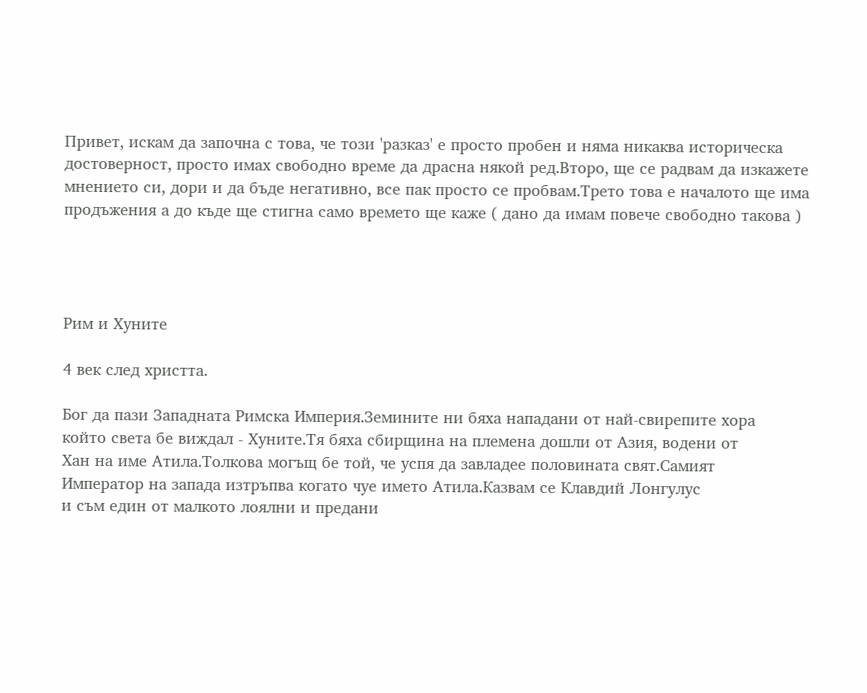Привет, искам да започна с това, че този 'разказ' е просто пробен и няма никаква историческа достоверност, просто имах свободно време да драсна някой ред.Второ, ще се радвам да изкажете мнението си, дори и да бъде негативно, все пак просто се пробвам.Трето това е началото ще има продъжения а до къде ще стигна само времето ще каже ( дано да имам повече свободно такова )




Рим и Хуните

4 век след христта.

Бог да пази Западната Римска Империя.Земините ни бяха нападани от най-свирепите хора
който света бе виждал - Хуните.Тя бяха сбирщина на племена дошли от Азия, водени от
Хан на име Атила.Толкова могъщ бе той, че успя да завладее половината свят.Самият
Император на запада изтръпва когато чуе името Атила.Казвам се Клавдий Лонгулус
и съм един от малкото лоялни и предани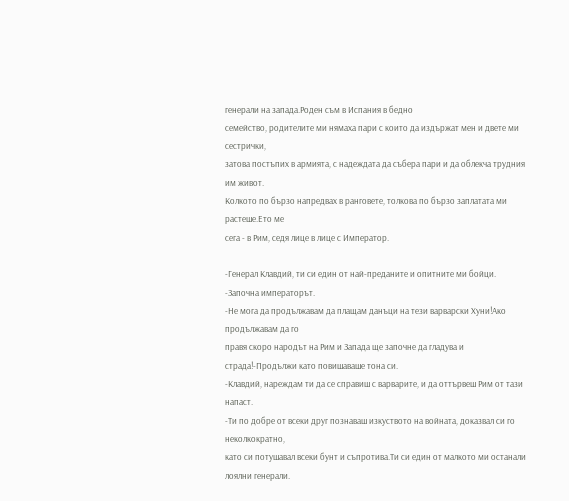генерали на запада.Роден съм в Испания в бедно
семейство, родителите ми нямаха пари с които да издържат мен и двете ми сестрички,
затова постъпих в армията, с надеждата да събера пари и да облекча трудния им живот.
Колкото по бързо напредвах в ранговете, толкова по бързо заплатата ми растеше.Ето ме
сега - в Рим, седя лице в лице с Император.

-Генерал Клавдий, ти си един от най-преданите и опитните ми бойци. -Започна императорът.
-Не мога да продължавам да плащам данъци на тези варварски Хуни!Ако продължавам да го
правя скоро народът на Рим и Запада ще започне да гладува и страда!-Продължи като повишаваше тона си.
-Клавдий, нареждам ти да се справиш с варварите, и да оттървеш Рим от тази напаст.
-Ти по добре от всеки друг познаваш изкуството на войната, доказвал си го неколкократно,
като си потушавал всеки бунт и съпротива.Ти си един от малкото ми останали лоялни генерали.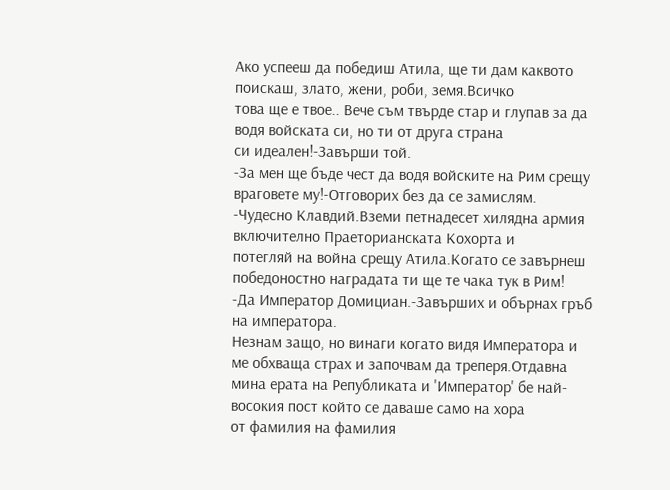Ако успееш да победиш Атила, ще ти дам каквото поискаш, злато, жени, роби, земя.Всичко
това ще е твое.. Вече съм твърде стар и глупав за да водя войската си, но ти от друга страна
си идеален!-Завърши той.
-За мен ще бъде чест да водя войските на Рим срещу враговете му!-Отговорих без да се замислям.
-Чудесно Клавдий.Вземи петнадесет хилядна армия включително Праеторианската Кохорта и
потегляй на война срещу Атила.Когато се завърнеш победоностно наградата ти ще те чака тук в Рим!
-Да Император Домициан.-Завърших и обърнах гръб на императора.
Незнам защо, но винаги когато видя Императора и ме обхваща страх и започвам да треперя.Отдавна
мина ерата на Републиката и 'Император' бе най-восокия пост който се даваше само на хора
от фамилия на фамилия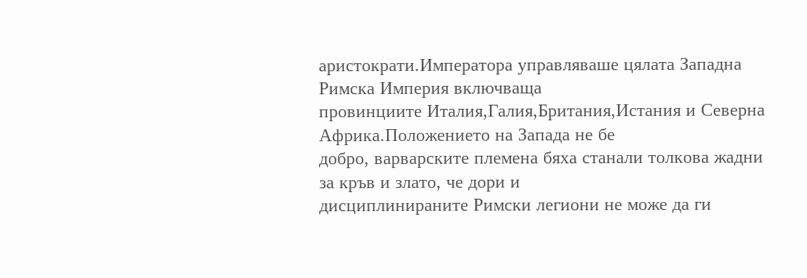аристократи.Императора управляваше цялата Западна Римска Империя включваща
провинциите Италия,Галия,Британия,Истания и Северна Африка.Положението на Запада не бе
добро, варварските племена бяха станали толкова жадни за кръв и злато, че дори и
дисциплинираните Римски легиони не може да ги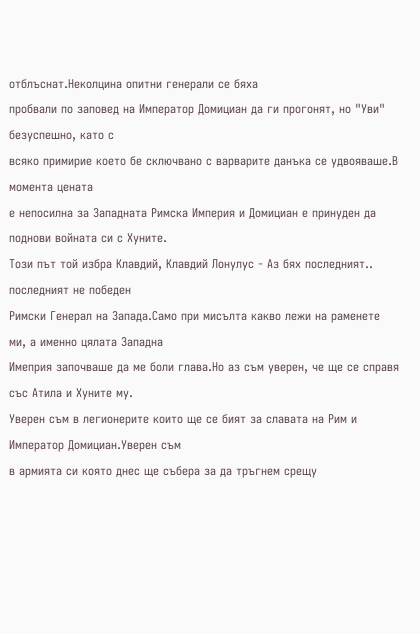отблъснат.Неколцина опитни генерали се бяха
пробвали по заповед на Император Домициан да ги прогонят, но "Уви" безуспешно, като с
всяко примирие което бе сключвано с варварите данъка се удвояваше.В момента цената
е непосилна за Западната Римска Империя и Домициан е принуден да поднови войната си с Хуните.
Този път той избра Клавдий, Клавдий Лонулус - Аз бях последният.. последният не победен
Римски Генерал на Запада.Само при мисълта какво лежи на раменете ми, а именно цялата Западна
Имеприя започваше да ме боли глава.Но аз съм уверен, че ще се справя със Атила и Хуните му.
Уверен съм в легионерите които ще се бият за славата на Рим и Император Домициан.Уверен съм
в армията си която днес ще събера за да тръгнем срещу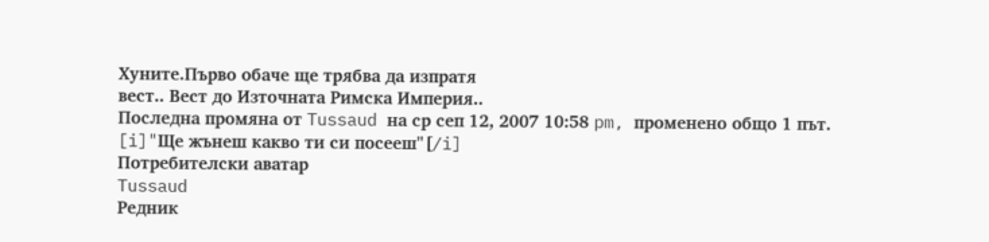Хуните.Първо обаче ще трябва да изпратя
вест.. Вест до Източната Римска Империя..
Последна промяна от Tussaud на ср сеп 12, 2007 10:58 pm, променено общо 1 път.
[i]"Ще жънеш какво ти си посееш"[/i]
Потребителски аватар
Tussaud
Редник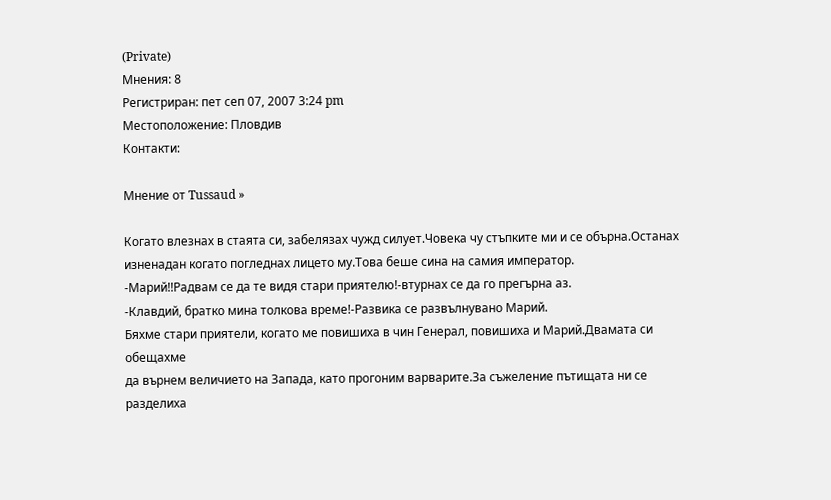(Private)
Мнения: 8
Регистриран: пет сеп 07, 2007 3:24 pm
Местоположение: Пловдив
Контакти:

Мнение от Tussaud »

Когато влезнах в стаята си, забелязах чужд силует.Човека чу стъпките ми и се обърна.Останах
изненадан когато погледнах лицето му.Това беше сина на самия император.
-Марий!!Радвам се да те видя стари приятелю!-втурнах се да го прегърна аз.
-Клавдий, братко мина толкова време!-Развика се развълнувано Марий.
Бяхме стари приятели, когато ме повишиха в чин Генерал, повишиха и Марий.Двамата си обещахме
да върнем величието на Запада, като прогоним варварите.За съжеление пътищата ни се разделиха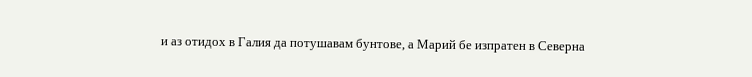и аз отидох в Галия да потушавам бунтове, а Марий бе изпратен в Северна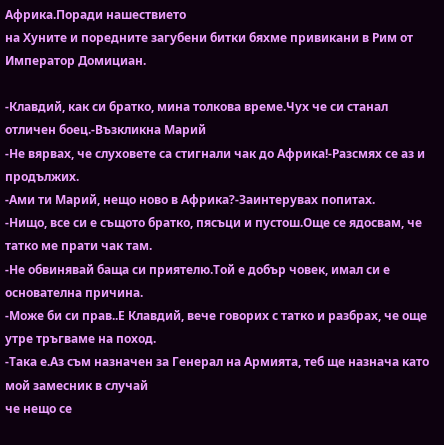Африка.Поради нашествието
на Хуните и поредните загубени битки бяхме привикани в Рим от Император Домициан.

-Клавдий, как си братко, мина толкова време.Чух че си станал отличен боец.-Възкликна Марий
-Не вярвах, че слуховете са стигнали чак до Африка!-Разсмях се аз и продължих.
-Ами ти Марий, нещо ново в Африка?-Заинтерувах попитах.
-Нищо, все си е същото братко, пясъци и пустош.Още се ядосвам, че татко ме прати чак там.
-Не обвинявай баща си приятелю.Той е добър човек, имал си е основателна причина.
-Може би си прав..Е Клавдий, вече говорих с татко и разбрах, че още утре тръгваме на поход.
-Така е.Аз съм назначен за Генерал на Армията, теб ще назнача като мой замесник в случай
че нещо се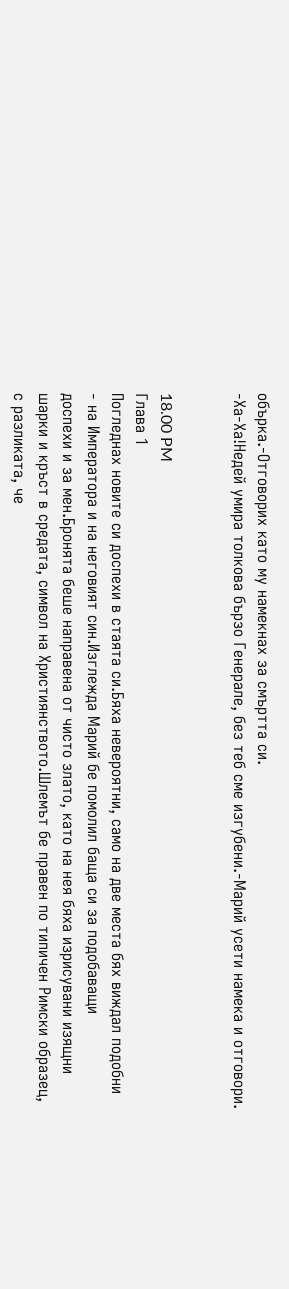обърка.-Отговорих като му намекнах за смъртта си.
-Ха-Ха!Недей умира толкова бързо Генерале, без теб сме изгубени.-Марий усети намека и отговори.


18.00 PM
Глава 1
Погледнах новите си доспехи в стаята си.Бяха невероятни, само на две места бях виждал подобни
- на Императора и на неговият син.Изглежда Марий бе помолил баща си за подобаващи
доспехи и за мен.Бронята беше направена от чисто злато, като на нея бяха изрисувани изящни
шарки и кръст в средата, символ на Християнството.Шлемът бе правен по типичен Римски образец,
с разликата, че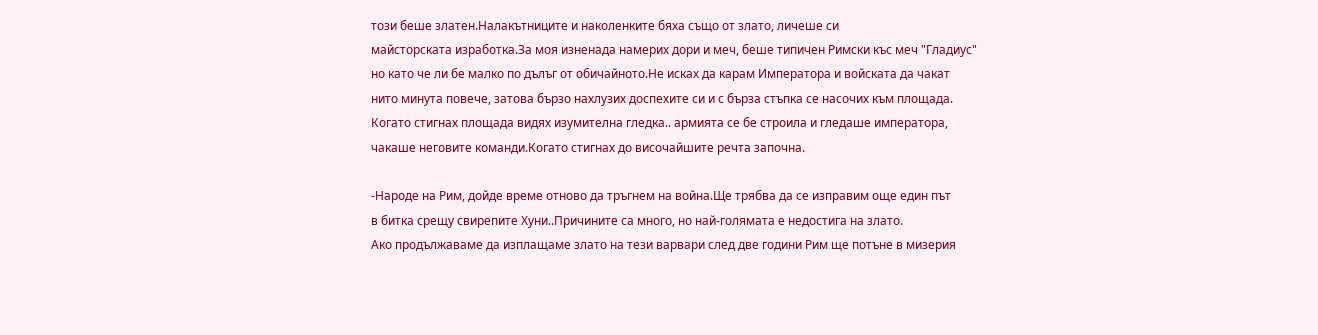този беше златен.Налакътниците и наколенките бяха също от злато, личеше си
майсторската изработка.За моя изненада намерих дори и меч, беше типичен Римски къс меч "Гладиус"
но като че ли бе малко по дълъг от обичайното.Не исках да карам Императора и войската да чакат
нито минута повече, затова бързо нахлузих доспехите си и с бърза стъпка се насочих към площада.
Когато стигнах площада видях изумителна гледка.. армията се бе строила и гледаше императора,
чакаше неговите команди.Когато стигнах до височайшите речта започна.

-Народе на Рим, дойде време отново да тръгнем на война.Ще трябва да се изправим още един път
в битка срещу свирепите Хуни..Причините са много, но най-голямата е недостига на злато.
Ако продължаваме да изплащаме злато на тези варвари след две години Рим ще потъне в мизерия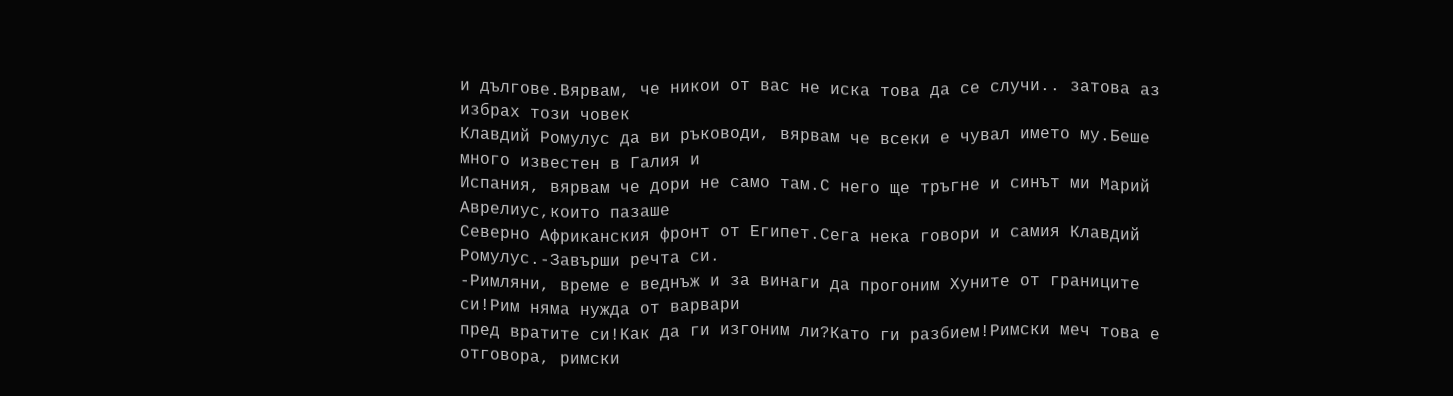и дългове.Вярвам, че никои от вас не иска това да се случи.. затова аз избрах този човек
Клавдий Ромулус да ви ръководи, вярвам че всеки е чувал името му.Беше много известен в Галия и
Испания, вярвам че дори не само там.С него ще тръгне и синът ми Марий Аврелиус,които пазаше
Северно Африканския фронт от Египет.Сега нека говори и самия Клавдий Ромулус.-Завърши речта си.
-Римляни, време е веднъж и за винаги да прогоним Хуните от границите си!Рим няма нужда от варвари
пред вратите си!Как да ги изгоним ли?Като ги разбием!Римски меч това е отговора, римски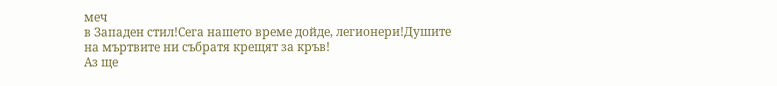меч
в Западен стил!Сега нашето време дойде, легионери!Душите на мъртвите ни събратя крещят за кръв!
Аз ще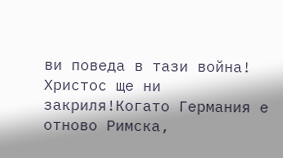ви поведа в тази война! Христос ще ни закриля!Когато Германия е отново Римска,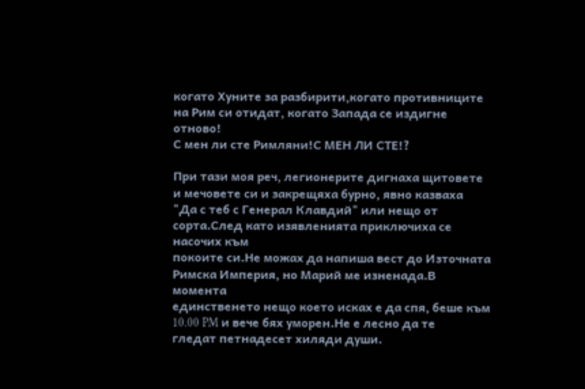когато Хуните за разбирити,когато противниците на Рим си отидат, когато Запада се издигне отново!
С мен ли сте Римляни!С МЕН ЛИ СТЕ!?

При тази моя реч, легионерите дигнаха щитовете и мечовете си и закрещяха бурно, явно казваха
"Да с теб с Генерал Клавдий" или нещо от сорта.След като изявленията приключиха се насочих към
покоите си.Не можах да напиша вест до Източната Римска Империя, но Марий ме изненада.В момента
единственето нещо което исках е да спя, беше към 10.00 PM и вече бях уморен.Не е лесно да те
гледат петнадесет хиляди души.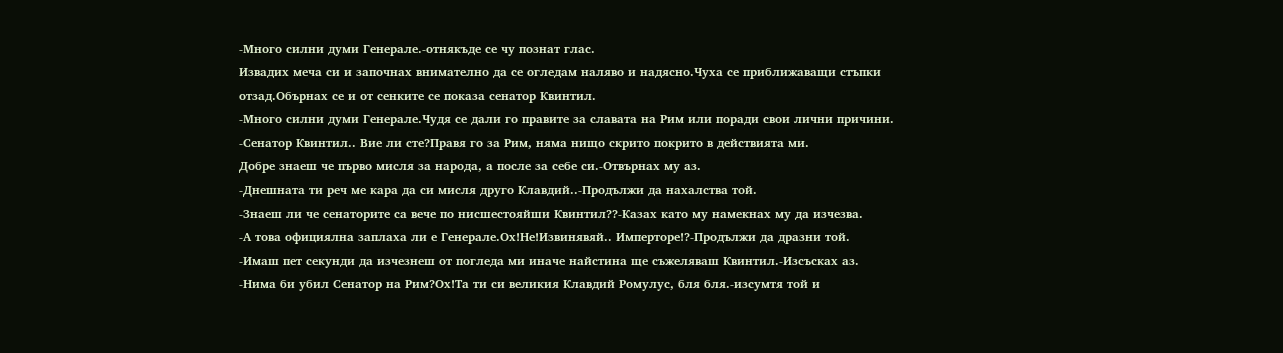-Много силни думи Генерале.-отнякъде се чу познат глас.
Извадих меча си и започнах внимателно да се огледам наляво и надясно.Чуха се приближаващи стъпки
отзад.Обърнах се и от сенките се показа сенатор Квинтил.
-Много силни думи Генерале.Чудя се дали го правите за славата на Рим или поради свои лични причини.
-Сенатор Квинтил.. Вие ли сте?Правя го за Рим, няма нищо скрито покрито в действията ми.
Добре знаеш че първо мисля за народа, а после за себе си.-Отвърнах му аз.
-Днешната ти реч ме кара да си мисля друго Клавдий..-Продължи да нахалства той.
-Знаеш ли че сенаторите са вече по нисшестояйши Квинтил??-Казах като му намекнах му да изчезва.
-А това официялна заплаха ли е Генерале.Ох!Не!Извинявяй.. Имперторе!?-Продължи да дразни той.
-Имаш пет секунди да изчезнеш от погледа ми иначе найстина ще съжеляваш Квинтил.-Изсъсках аз.
-Нима би убил Сенатор на Рим?Ох!Та ти си великия Клавдий Ромулус, бля бля.-изсумтя той и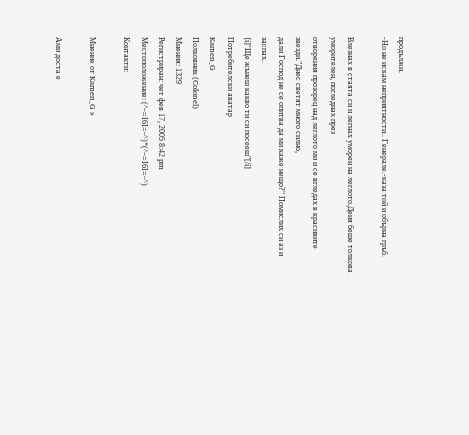продължи.
-Но не искам неприятности.. Генерале.-каза той и обърна гръб.

Влезнах в стаята си и легнах уморен на леглото.Деня беше толкова уморителен, погледнах през
отворения прозорец над леглото ми и се вгледах в красивите звезди."Днес светят много силно,
дали Господ не се опитва да ми каже нещо?" Помислих си аз и заспах.
[i]"Ще жънеш какво ти си посееш"[/i]
Потребителски аватар
Kamen_G
Полковник (Colonel)
Мнения: 1329
Регистриран: чет фев 17, 2005 8:42 pm
Местоположение: (^-=І6І=-^)*(^-=І6І=-^)
Контакти:

Мнение от Kamen_G »

Ами доста е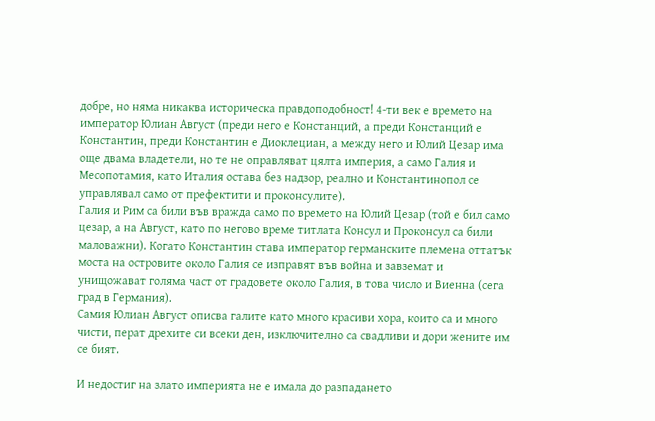добре, но няма никаква историческа правдоподобност! 4-ти век е времето на император Юлиан Август (преди него е Констанций, а преди Констанций е Константин, преди Константин е Диоклециан, а между него и Юлий Цезар има още двама владетели, но те не оправляват цялта империя, а само Галия и Месопотамия, като Италия остава без надзор, реално и Константинопол се управлявал само от префектити и проконсулите).
Галия и Рим са били във вражда само по времето на Юлий Цезар (той е бил само цезар, а на Август, като по негово време титлата Консул и Проконсул са били маловажни). Когато Константин става император германските племена оттатък моста на островите около Галия се изправят във война и завземат и унищожават голяма част от градовете около Галия, в това число и Виенна (сега град в Германия).
Самия Юлиан Август описва галите като много красиви хора, които са и много чисти, перат дрехите си всеки ден, изключително са свадливи и дори жените им се бият.

И недостиг на злато империята не е имала до разпадането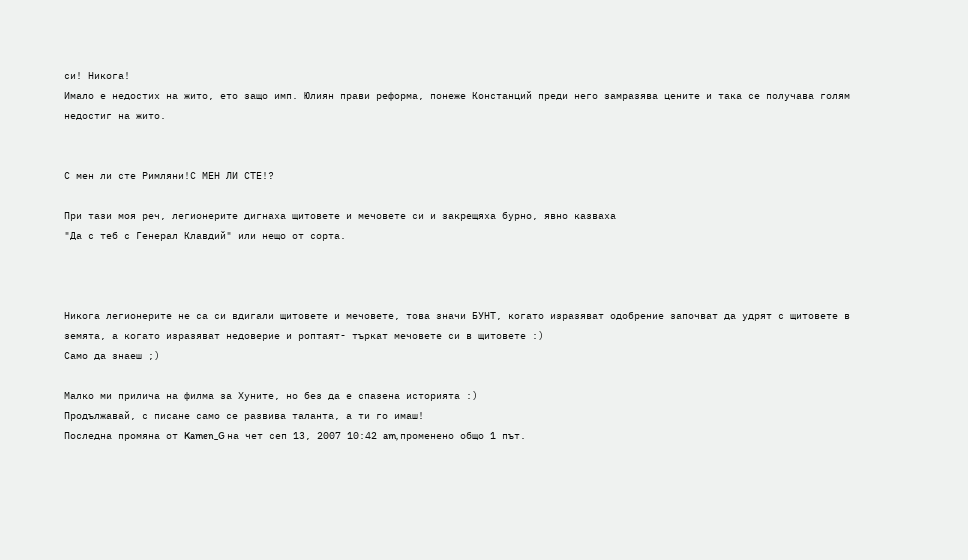си! Никога!
Имало е недостих на жито, ето защо имп. Юлиян прави реформа, понеже Констанций преди него замразява цените и така се получава голям недостиг на жито.


С мен ли сте Римляни!С МЕН ЛИ СТЕ!?

При тази моя реч, легионерите дигнаха щитовете и мечовете си и закрещяха бурно, явно казваха
"Да с теб с Генерал Клавдий" или нещо от сорта.



Никога легионерите не са си вдигали щитовете и мечовете, това значи БУНТ, когато изразяват одобрение започват да удрят с щитовете в земята, а когато изразяват недоверие и роптаят- търкат мечовете си в щитовете :)
Само да знаеш ;)

Малко ми прилича на филма за Хуните, но без да е спазена историята :)
Продължавай, с писане само се развива таланта, а ти го имаш!
Последна промяна от Kamen_G на чет сеп 13, 2007 10:42 am, променено общо 1 път.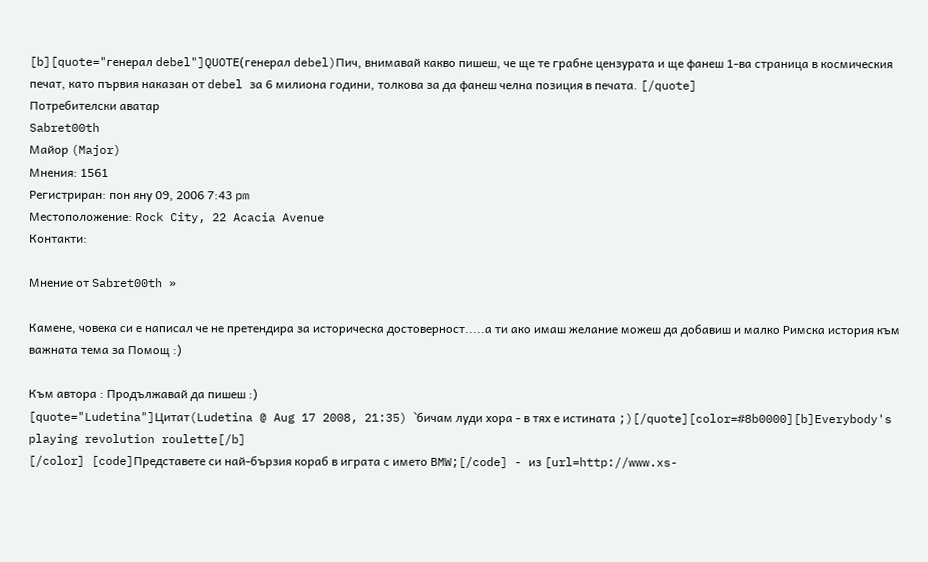[b][quote="генерал debel"]QUOTE(генерал debel)Пич, внимавай какво пишеш, че ще те грабне цензурата и ще фанеш 1-ва страница в космическия печат, като първия наказан от debel за 6 милиона години, толкова за да фанеш челна позиция в печата. [/quote]
Потребителски аватар
Sabret00th
Майор (Major)
Мнения: 1561
Регистриран: пон яну 09, 2006 7:43 pm
Местоположение: Rock City, 22 Acacia Avenue
Контакти:

Мнение от Sabret00th »

Камене, човека си е написал че не претендира за историческа достоверност.....а ти ако имаш желание можеш да добавиш и малко Римска история към важната тема за Помощ :)

Към автора : Продължавай да пишеш :)
[quote="Ludetina"]Цитат(Ludetina @ Aug 17 2008, 21:35) `бичам луди хора - в тях е истината ;)[/quote][color=#8b0000][b]Everybody's playing revolution roulette[/b]
[/color] [code]Представете си най-бързия кораб в играта с името BMW;[/code] - из [url=http://www.xs-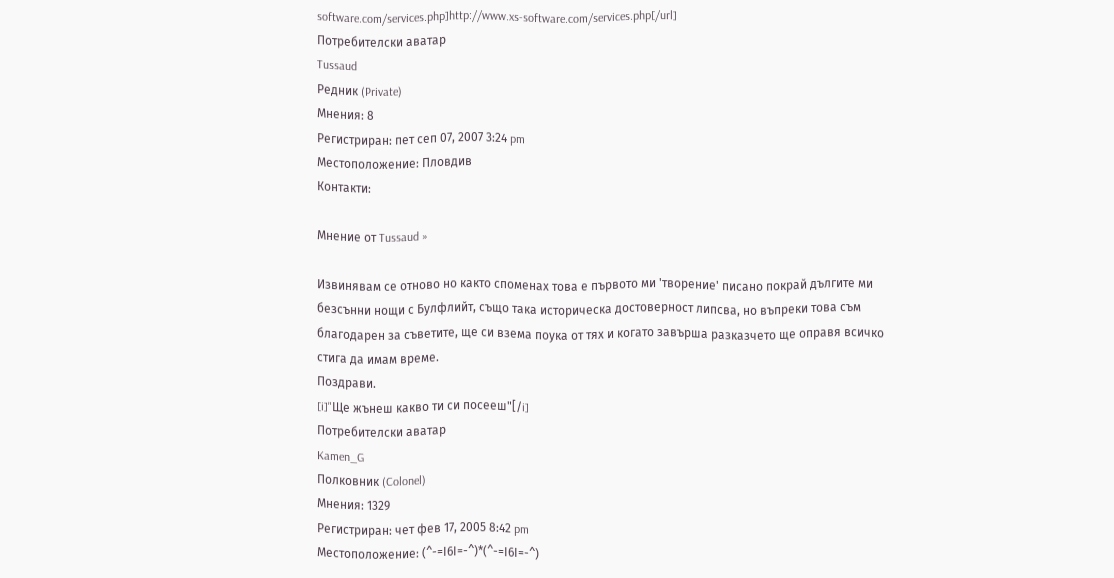software.com/services.php]http://www.xs-software.com/services.php[/url]
Потребителски аватар
Tussaud
Редник (Private)
Мнения: 8
Регистриран: пет сеп 07, 2007 3:24 pm
Местоположение: Пловдив
Контакти:

Мнение от Tussaud »

Извинявам се отново но както споменах това е първото ми 'творение' писано покрай дългите ми безсънни нощи с Булфлийт, също така историческа достоверност липсва, но въпреки това съм благодарен за съветите, ще си взема поука от тях и когато завърша разказчето ще оправя всичко стига да имам време.
Поздрави.
[i]"Ще жънеш какво ти си посееш"[/i]
Потребителски аватар
Kamen_G
Полковник (Colonel)
Мнения: 1329
Регистриран: чет фев 17, 2005 8:42 pm
Местоположение: (^-=І6І=-^)*(^-=І6І=-^)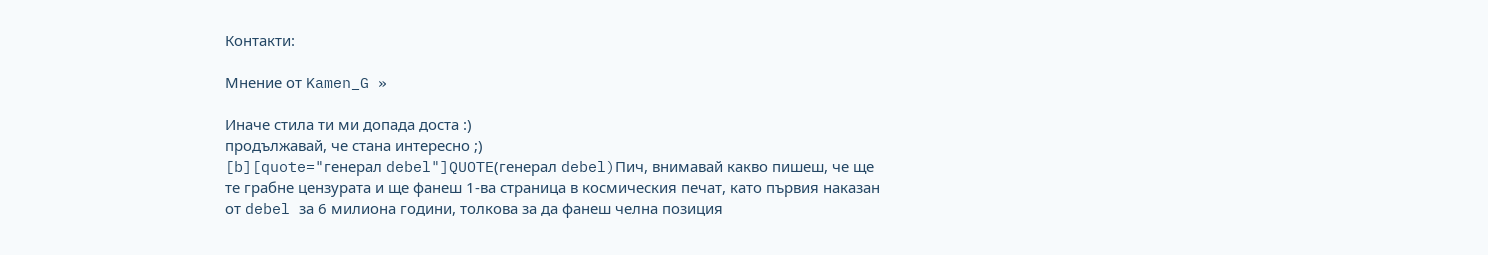Контакти:

Мнение от Kamen_G »

Иначе стила ти ми допада доста :)
продължавай, че стана интересно ;)
[b][quote="генерал debel"]QUOTE(генерал debel)Пич, внимавай какво пишеш, че ще те грабне цензурата и ще фанеш 1-ва страница в космическия печат, като първия наказан от debel за 6 милиона години, толкова за да фанеш челна позиция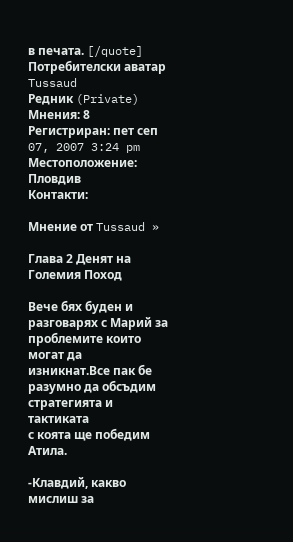в печата. [/quote]
Потребителски аватар
Tussaud
Редник (Private)
Мнения: 8
Регистриран: пет сеп 07, 2007 3:24 pm
Местоположение: Пловдив
Контакти:

Мнение от Tussaud »

Глава 2 Денят на Големия Поход

Вече бях буден и разговарях с Марий за проблемите които могат да
изникнат.Все пак бе разумно да обсъдим стратегията и тактиката
с коята ще победим Атила.

-Клавдий, какво мислиш за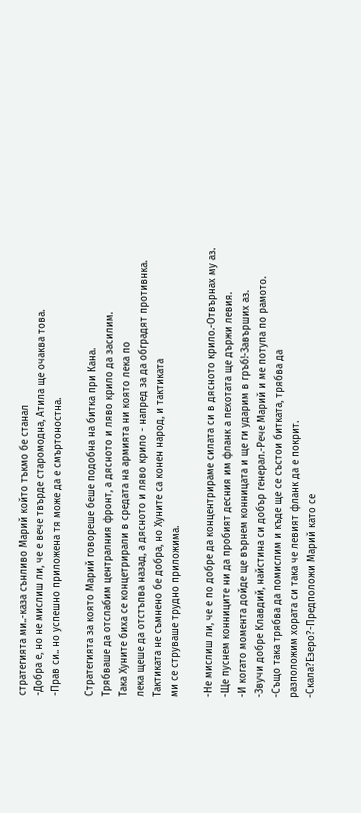стратегията ми..-каза сънливо Марий който тъкмо бе станал
-Добра е, но не мислиш ли, че е вече твърде старомодна, Атила ще очаква това.
-Прав си.. но успешно приложена тя може да е смъртоностна.

Стратегията за която Марий говореше беше подобна на битка при Кана.
Трябваше да отслабим централния фронт, а дясното и ляво крило да засилим.
Така Хуните биха се концетрирали в средата на армията ни която лека по
лека щеше да отстъпва назад, а дясното и ляво крило - напред за да обградят противнка.
Тактиката не съмнено бе добра, но Хуните са конен народ, и тактиката
ми се струваше трудно приложима.

-Не мислиш ли, че е по добре да концентрираме силата си в дясното крило.-Отвърнах му аз.
-Ще пуснем конниците ни да пробият десния им фланк а пехотата ще държи левия.
-И когато момента дойде ще върнем конницата и ще ги ударим в гръб!-Завърших аз.
-Звучи добре Клавдий, найстина си добър генерал.-Рече Марий и ме потупа по рамото.
-Също така трябва да помислим и къде ще се състои битката, трябва да
разположим хората си така че левият фланк да е покрит.
-Скала?Езеро?-Предположи Марий като се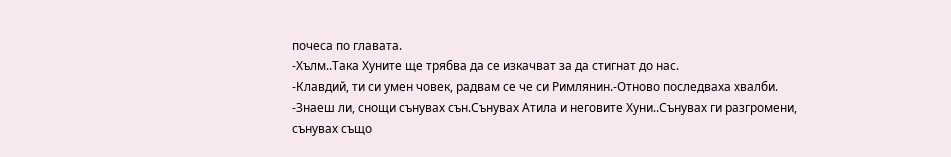почеса по главата.
-Хълм..Така Хуните ще трябва да се изкачват за да стигнат до нас.
-Клавдий, ти си умен човек, радвам се че си Римлянин.-Отново последваха хвалби.
-Знаеш ли, снощи сънувах сън.Сънувах Атила и неговите Хуни..Сънувах ги разгромени,
сънувах също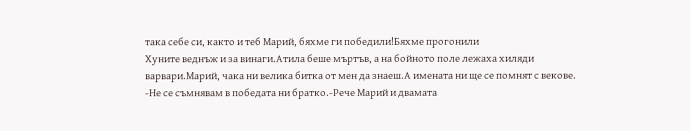така себе си, както и теб Марий, бяхме ги победили!Бяхме прогонили
Хуните веднъж и за винаги.Атила беше мъртъв, а на бойното поле лежаха хиляди
варвари.Марий, чака ни велика битка от мен да знаеш.А имената ни ще се помнят с векове.
-Не се съмнявам в победата ни братко.-Рече Марий и двамата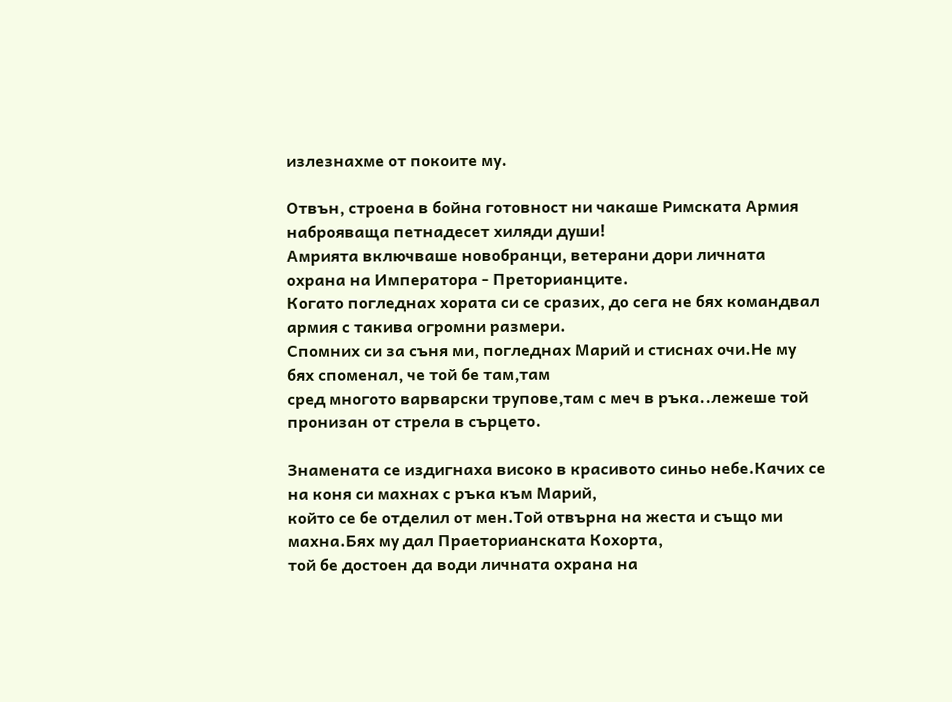излезнахме от покоите му.

Отвън, строена в бойна готовност ни чакаше Римската Армия наброяваща петнадесет хиляди души!
Амрията включваше новобранци, ветерани дори личната охрана на Императора - Преторианците.
Когато погледнах хората си се сразих, до сега не бях командвал армия с такива огромни размери.
Спомних си за съня ми, погледнах Марий и стиснах очи.Не му бях споменал, че той бе там,там
сред многото варварски трупове,там с меч в ръка..лежеше той пронизан от стрела в сърцето.

Знамената се издигнаха високо в красивото синьо небе.Качих се на коня си махнах с ръка към Марий,
който се бе отделил от мен.Той отвърна на жеста и също ми махна.Бях му дал Праеторианската Кохорта,
той бе достоен да води личната охрана на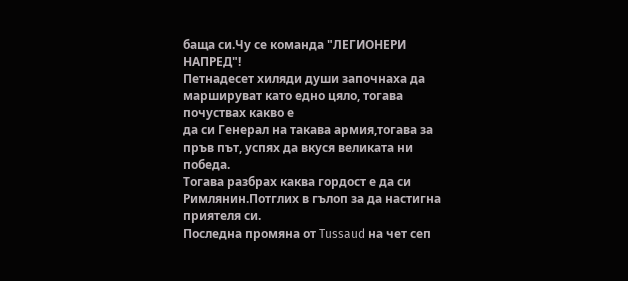баща си.Чу се команда "ЛЕГИОНЕРИ НАПРЕД"!
Петнадесет хиляди души започнаха да маршируват като едно цяло, тогава почуствах какво е
да си Генерал на такава армия,тогава за пръв път, успях да вкуся великата ни победа.
Тогава разбрах каква гордост е да си Римлянин.Потглих в гълоп за да настигна приятеля си.
Последна промяна от Tussaud на чет сеп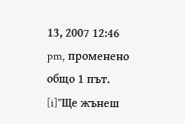13, 2007 12:46 pm, променено общо 1 път.
[i]"Ще жънеш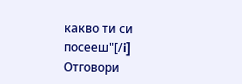какво ти си посееш"[/i]
Отговори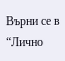Върни се в “Лично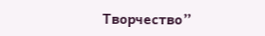Творчество”